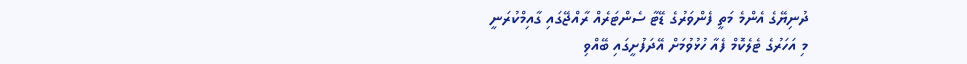ދުނިޔޭގެ އެންމެ މަތީ ފެންވަރުގެ ޑޭޓާ ސެންޓަރެއް ރާއްޖޭގައި ގާއިމްކުރަނީ
މި އަހަރުގެ ޓެލެކޮމް ފެއާ ހުޅުވުމަށް އޭދަފުށީގައި ބޭއްވި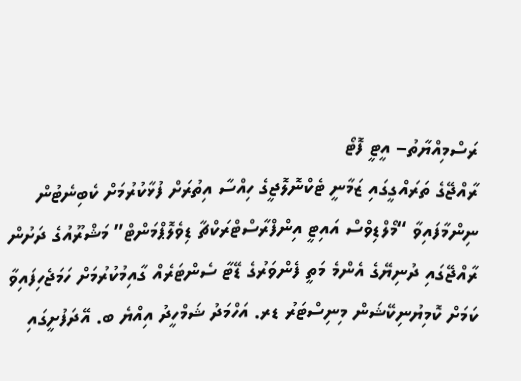ރަސްމިއްޔާތު– އީޓީ ފޮޓޯ
ރާއްޖޭގެ ތަރައްގީގައި ޒަމާނީ ޓެކްނޮލޮޖީގެ ހިއްސާ އިތުރަށް ފުޅާކުރުމަށް ކެބިނެޓުން ނިންމާފައިވާ “މޯލްޑިވްސް އައިޓީ އިންފްރާސްޓްރަކްޗާ ޑިވެލޮޕްމަންޓް” މަޝްރޫއުގެ ދަށުން ރާއްޖޭގައި ދުނިޔޭގެ އެންމެ މަތީ ފެންވަރުގެ ޑޭޓާ ސެންޓަރެއް ގާއިމުކުރުމަށް ހަމަޖެހިފައިވާ ކަމަށް ކޮމިޔުނިކޭޝަން މިނިސްޓަރު ޑރ. އަހްމަދު ޝަމްހީދު އިއްޔެ ބ. އޭދަފުށީގައި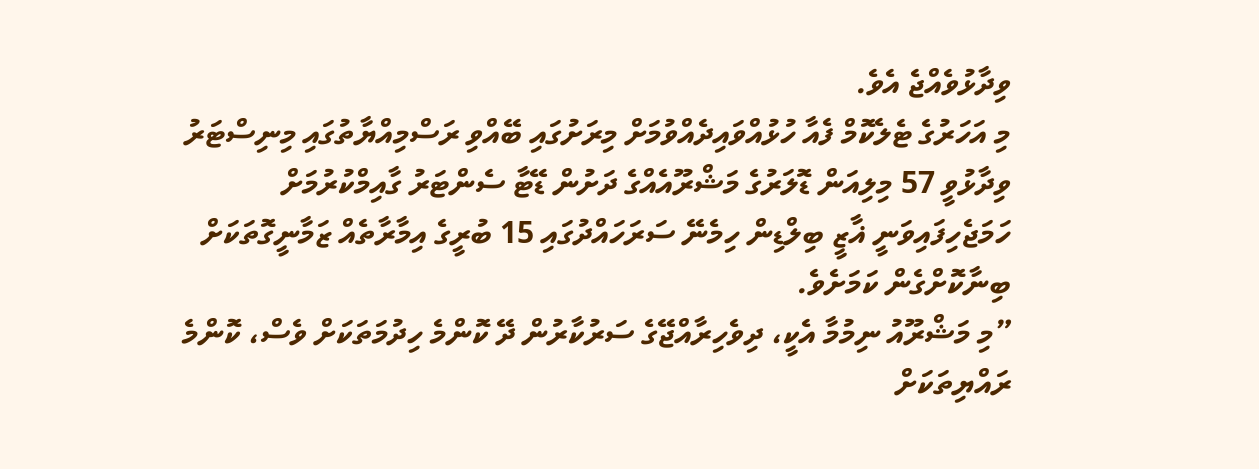ވިދާޅުވެއްޖެ އެވެ.
މި އަހަރުގެ ޓެލެކޮމް ފެއާ ހުޅުއްވައިދެއްވުމަށް މިރަށުގައި ބޭއްވި ރަސްމިއްޔާތުގައި މިނިސްޓަރު ވިދާޅުވީ 57 މިލިއަން ޑޮލަރުގެ މަޝްރޫއެއްގެ ދަށުން ޑޭޓާ ސެންޓަރު ގާއިމްކުރުމަށް ހަމަޖެހިފައިވަނީ ޣާޒީ ބިލްޑިން ހިމެނޭ ސަރަހައްދުގައި 15 ބުރީގެ އިމާރާތެއް ޒަމާނީގޮތަކަށް ބިނާކޮށްގެން ކަމަށެވެ.
”މި މަޝްރޫއު ނިމުމާ އެކީ، ދިވެހިރާއްޖޭގެ ސަރުކާރުން ދޭ ކޮންމެ ހިދުމަތަކަށް ވެސް، ކޮންމެ ރައްޔިތަކަށް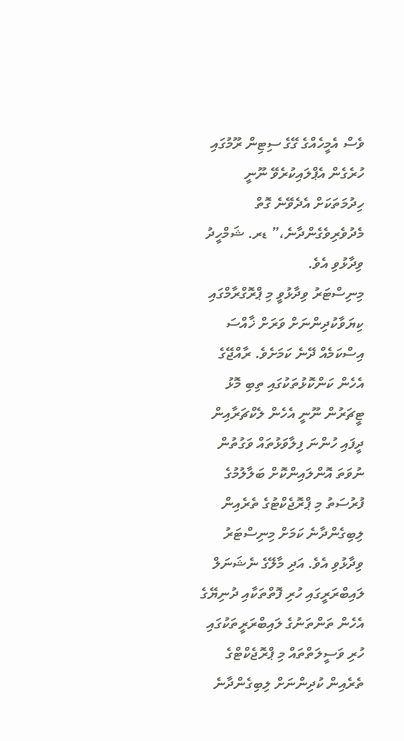ވެސް އެމީހެއްގެ ގޭގެ ސިޓިން ރޫމުގައި ހުރެގެން އެޕްލައިކުރެވޭ ނޫނީ ހިދުމަތަކަށް އެދެވޭނެ ގޮތް މެދުވެރިވެގެންދާނެ،” ޑރ. ޝަމްހީދު ވިދާޅުވި އެވެ.
މިނިސްޓަރު ވިދާޅުވީ މި ޕްރޮގްރާމްގައި ކިޔަވާކުދިންނަށް ވަރަށް ޚާއްސަ އިސްކަމެއް ދޭނެ ކަމަށެވެ. ރާއްޖޭގެ އެހެން ކަންކޮޅުތަކުގައި ތިބި މޮޅު ޓީޗަރުން ނޫނީ އެހެން ލެކްޗަރާއިން ދީފައި ހުންނަ ފިލާވަޅުތައް ވަގުތުން ނުވަތަ އޮންލައިންކޮށް ބަލާލުމުގެ ފުރުސަތު މި ޕްރޮޖެކްޓުގެ ތެރެއިން ލިބިގެންދާނެ ކަމަށް މިނިސްޓަރު ވިދާޅުވި އެވެ. އަދި މާލޭގެ ނެޝަނަލް ލައިބްރަރީގައި ހުރި ފޮތްތަކާއި ދުނިޔޭގެ އެހެން ތަންތަނުގެ ލައިބްރަރީތަކުގައި ހުރި ވަސީލަތްތައް މި ޕްރޮޖެކްޓްގެ ތެރެއިން ކުދިންނަށް ލިބިގެންދާނެ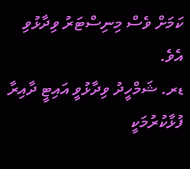ކަމަށް ވެސް މިނިސްޓަރު ވިދާޅުވި އެވެ.
ޑރ. ޝަމްހީދު ވިދާޅުވީ އައިޓީ ދާއިރާ ފުޅާކުރުމަކީ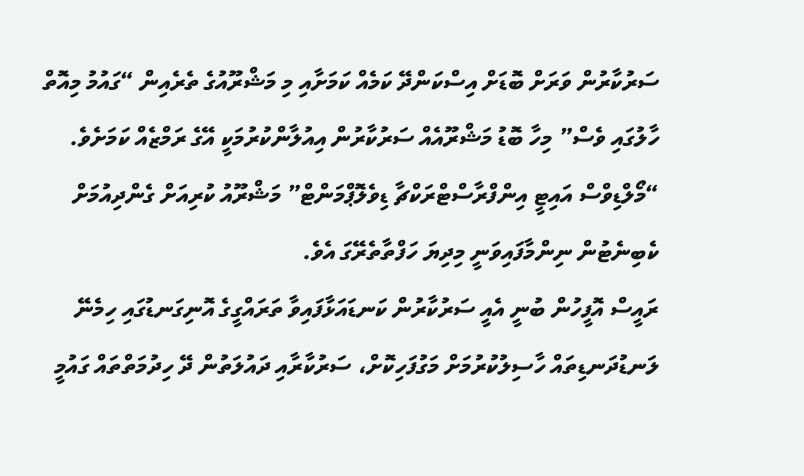ސަރުކާރުން ވަރަށް ބޮޑަށް އިސްކަންދޭ ކަމެއް ކަމަށާއި މި މަޝްރޫއުގެ ތެރެއިން “ގައުމު މިއޮތް ހާލުގައި ވެސް” މިހާ ބޮޑު މަޝްރޫއެއް ސަރުކާރުން އިއުލާންކުރުމަކީ އޭގެ ރަމްޒެއް ކަމަށެވެ.
“މޯލްޑިވްސް އައިޓީ އިންފްރާސްޓްރަކްޗާ ޑިވެލޮޕްމަންޓް” މަޝްރޫއު ކުރިއަށް ގެންދިއުމަށް ކެބިނެޓުން ނިންމާފައިވަނީ މިދިޔަ ހަފްތާތެރޭގަ އެވެ.
ރައީސް އޮފީހުން ބުނީ އެއީ ސަރުކާރުން ކަނޑައަޅާފައިވާ ތަރައްގީގެ އޮނިގަނޑުގައި ހިމެނޭ ލަނޑުދަނޑިތައް ހާސިލުކުރުމަށް މަގުފަހިކޮށް، ސަރުކާރާއި ދައުލަތުން ދޭ ހިދުމަތްތައް ގައުމީ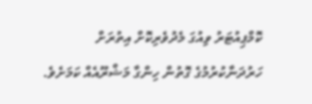ކޮމްޕިއުޓަރު ވިއުގަ މެދުވެރިކޮށް އިތުރަށް ހަރުދަނާކުރުމުގެ ގޮތުން ހިންގާ މަޝްރޫއެއް ކަމަށެވެ.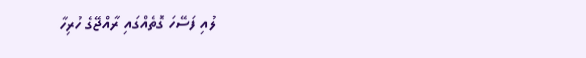ލުއި ފަސޭހަ ގޮތެއްގައި ރާއްޖޭގެ ހުރިހާ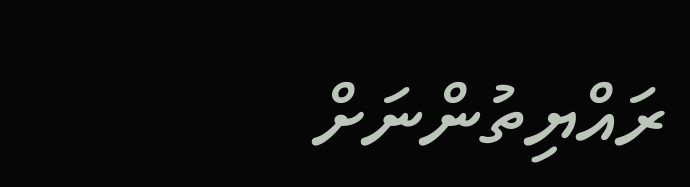ރައްޔިތުންނަށް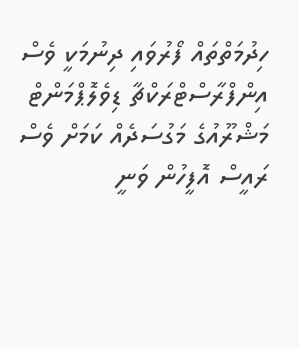ހިދުމަތްތައް ފޯރުވައި ދިނުމަކީ ވެސް އިންފްރާސްޓްރަކްޗާ ޑިވެލޮޕްމަންޓް މަޝްރޫއުގެ މަގުސަދެއް ކަމަށް ވެސް ރައީސް އޮފީހުން ވަނީ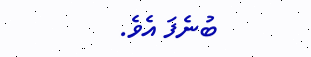ބުނެފަ އެވެ.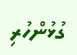ގުޅުންހުރި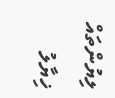ލިޔުންތައް
ޚިޔާލު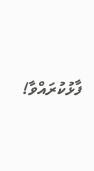ފާޅުކުރައްވާ!